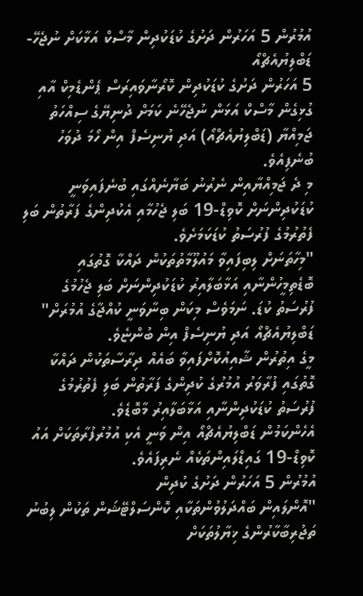އުމުރުން 5 އަހަރުން ދަށުގެ ކުޑަކުދިން މާސްކް އަޅާކަށް ނުޖެހޭ- ޑަބްލިޔުއެޗްއޯ
5 އަހަރުން ދަށުގެ ކުޑަކުދިން ކޮރޯނާވައިރަސް ޕެންޑެމިކް އާއި ގުޅިގެން މާސްކް އަޅަން ނުޖެހޭނެ ކަމަށް ދުނިޔޭގެ ސިއްހަތު ޖަމިއްޔާ (ޑަބްލިޔުއެޗްއޯ) އަދި ޔުނިސެފް އިން ހޯމަ ދުވަހު ބުނެފިއެވެ.
މި ދެ ޖަމިއްޔާއިން ނެރުނު ބަޔާނެއްގައި ބުނެފައިވަނީ ކުޑަކުދިންނަށް ކޮވިޑް-19 ބަލި ޖެހުމާއި އެކުދިންގެ ފަރާތުން ބަލި ފެތުރުމުގެ ފުރުސަތު ކުޑަކަމަށެވެ.
"މިހާތަނަށް ލިބިފައިވާ މައުލޫމާތުތަކުން ދައްކާ ގޮތުގައި ބޮޑެތިމީހުންނާއި އަޅާބަލާއިރު ކުޑަކުދިންނަށް ބަލި ޖެހުމުގެ ފުރުސަތު ކުޑަ. ނަމަވެސް މިކަން ބިނާވަނީ ކުއްޖާގެ އުމުރަށް" ޑަބްލިޔުއެޗްއޯ އަދި ޔުނިސެފް އިން ބުންޏެވެ.
މީގެ އިތުރުން ޝާއިއުކޮށްފައިވާ ބައެއް ދިރާސާތަކުން ދައްކާ ގޮތުގައި ފުރާވަރު އުމުރުގެ ކުދިންގެ ފަރާތުން ބަލި ފެތުރުމުގެ ފުރުސަތު ކުޑަކުދިންނާއި އަޅާބަލާއިރު މާބޮޑެވެ.
އެހެންކަމުން ޑަބްލިޔުއެޗްއޯ އިން ވަނީ އެކި އުމުރުފުރާތަކަށް އައު ކޮވިޑް-19 ގައިޑްލައިންތަކެއް ނެރިފައެވެ.
އުމުރުން 5 އަހަރުން ދަށުގެ ކުދިން
"އޮންލައިން ބައްދަލުވުންތަކާއި ކޮންސަލްޓޭޝަން ތަކުން ލިބުނު ތަޖުރިބާކާރުންގެ ޚިޔާލުތަކަށް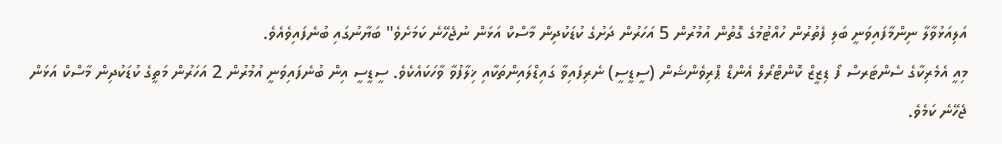އަލިއަޅުވާލާ ނިންމާފައިވަނީ ބަލި ފެތުރުން ހުއްޓުމުގެ ގޮތުން އުމުރުން 5 އަހަރުން ދަށުގެ ކުޑަކުދިން މާސްކް އަޅަން ނުޖެހޭނެ ކަމަށެވެ" ބަޔާނުގައި ބުނެފައިވެއެވެ.
މިއީ އެމެރިކާގެ ސެންޓަރސް ފޯ ޑިޒީޒް ކޮންޓްރޯލް އެންޑް ޕްރިވެންޝަން (ސީޑީސީ) ނެރިފައިވާ ގައިޑްލައިންތަކާއި ޚިލާފުވާ ވާހަކައެކެވެ. ސީޑީސީ އިން ބުނެފައިވަނީ އުމުރުން 2 އަހަރުން މަތީގެ ކުޑަކުދިން މާސްކް އަޅަން ޖެހޭނެ ކަމެވެ.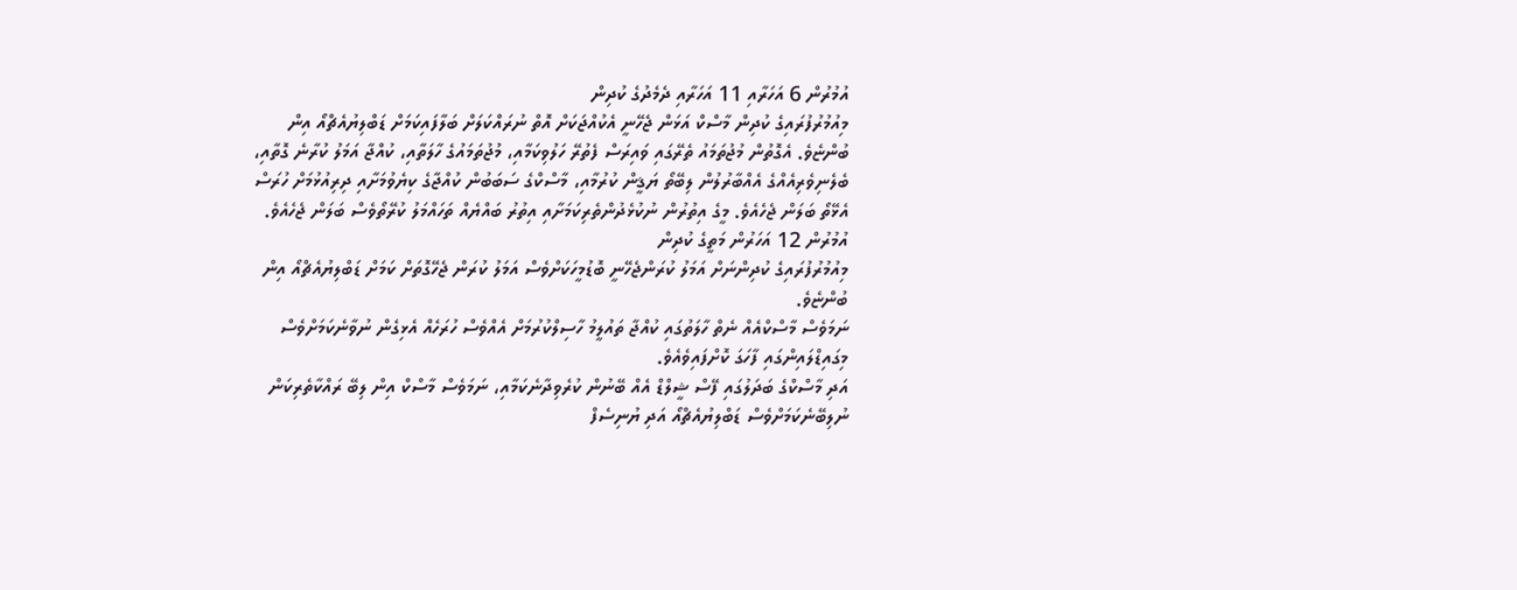އުމުރުން 6 އަހަރާއި 11 އަހަރާއި ދެމެދުގެ ކުދިން
މިއުމުރުފުރައިގެ ކުދިން މާސްކް އަޅަން ޖެހޭނީ އެކުއްޖަކަށް އޮތް ނުރައްކަލަށް ބަލާފައިކަމަށް ޑަބްލިޔުއެޗްއޯ އިން ބުންޏެވެ. އެގޮތުން މުޖުތަމައު ތެރޭގައި ވައިރަސް ފެތުރޭ ހަލުވިކަމާއި، މުޖުތަމައުގެ ހާލަތާއި، ކުއްޖާ އަމަލު ކުރާނެ ގޮތާއި، ބެލެނިވެރިއެއްގެ އެއްބާރުލުން ލިބޭތޯ ޔަޤީން ކުރުމާއި، މާސްކްގެ ސަބަބުން ކުއްޖާގެ ކިޔެވުމަށާއި ދިރިއުޅުމަށް ހުރަސް އެޅޭތޯ ބަލަން ޖެހެއެވެ. މީގެ އިތުރުން ނުކުޅެދުންތެރިކަމަށާއި އިތުރު ބައްޔެއް ތަހައްމަލު ކުރޭތޯވެސް ބަލަން ޖެހެއެވެ.
އުމުރުން 12 އަހަރުން މަތީގެ ކުދިން
މިއުމުރުފުރައިގެ ކުދިންނަށް އަމަލު ކުރަންޖެހޭނީ ބޮޑުމީހަކަށްވެސް އަމަލު ކުރަން ޖެހޭގޮތަށް ކަމަށް ޑަބްލިޔުއެޗްއޯ އިން ބުންޏެވެ.
ނަމަވެސް މާސްކްއެއް ނެތް ހާލަތުގައި ކުއްޖާ ތައުލީމު ހާސިލްކުރުމަށް އެއްވެސް ހުރަހެއް އެޅިގެން ނުވާނެކަމަށްވެސް މިގައިޑްލައިންގައި ފާހަގަ ކޮށްފައިވެއެވެ.
އަދި މާސްކްގެ ބަދަލުގައި ފޭސް ޝީލްޑް އެއް ބޭނުން ކުރެވިދާނެކަމާއި، ނަމަވެސް މާސްކް އިން ލިބޭ ރައްކާތެރިކަން ނުލިބޭނެކަމަށްވެސް ޑަބްލިޔުއެޗްއޯ އަދި ޔުނިސެފް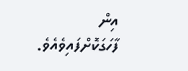އިން ފާހަގަކޮށްފައިވެއެވެ.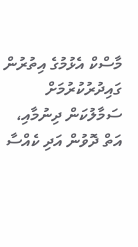މާސްކް އެޅުމުގެ އިތުރުން ގައިދުރުކުރުމަށް ސަމާލުކަން ދިނުމާއި، އަތް ދޮވުން އަދި ކެއްސާ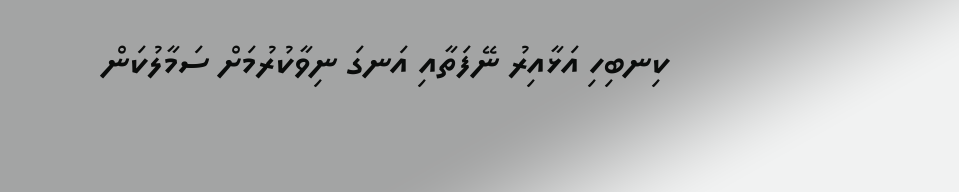ކިނބިހި އަޅާއިރު ނޭފަތާއި އަނގަ ނިވާކުރުމަށް ސަމާލުކަން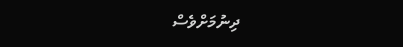ދިނުމަށްވެސް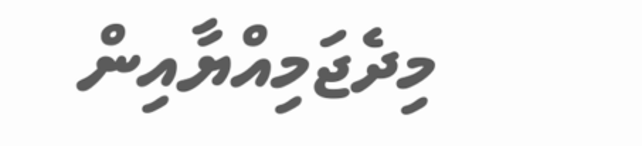މިދެޖަމިއްޔާއިން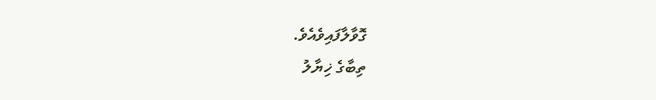ގޮވާލާފައިވެއެވެ.
ތިބާގެ ޚިޔާލު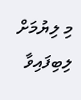މި ލިޔުމަށް ލިބިފައިވާ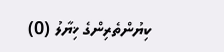ކިޔުންތެރިންގެ ޚިޔާލު (0)